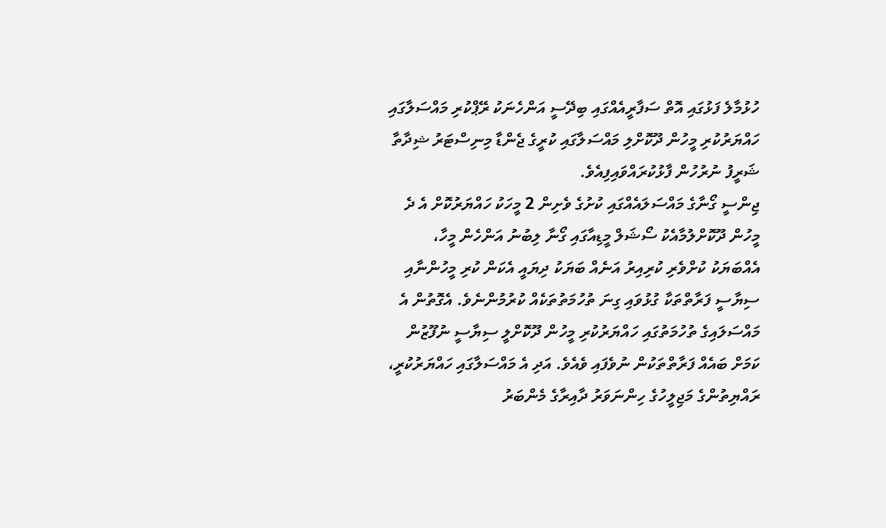ހުޅުމާލެ ފަޅުގައި އޮތް ސަފާރީއެއްގައި ބިދޭސީ އަންހެނަކު ރޭޕްކުރި މައްސަލާގައި ހައްޔަރުކުރި މީހުން ދޫކޮށްލި މައްސަލާގައި ކުރީގެ ޖެންޑާ މިނިސްޓަރު ޝިދާތާ ޝަރީފު ނުރުހުން ފާޅުކުރައްވައިފިއެވެ.
ޖިންސީ ގޯނާގެ މައްސަލައެއްގައި ކުށުގެ ވެށިން 2 މީހަކު ހައްޔަރުކޮށް އެ ދެ މީހުން ދޫކޮށްލުމާއެކު ސޯޝަލް މީޑިއާގައި ގޯނާ ލިބުނު އަންހެން މީހާ، އެއްބަޔަކު ކުށްވެރި ކުރިއިރު އަނެއް ބަޔަކު ދިޔައީ އެކަން ކުރި މީހުންނާއި ސިޔާސީ ފަރާތްތަކާ ގުޅުވައި ގިނަ ތުހުމަތުތަކެއް ކުރުމުންނެވެ. އެގޮތުން އެ މައްސަލައިގެ ތުހުމަތުގައި ހައްޔަރުކުރި މީހުން ދޫކޮށްލީ ސިޔާސީ ނުފޫޒުން ކަމަށް ބައެއް ފަރާތްތަކުން ނުވެފައި ވެއެވެ. އަދި އެ މައްސަލާގައި ހައްޔަރުކުރީ، ރައްޔިތުންގެ މަޖިލީހުގެ ހިންނަވަރު ދާއިރާގެ މެންބަރު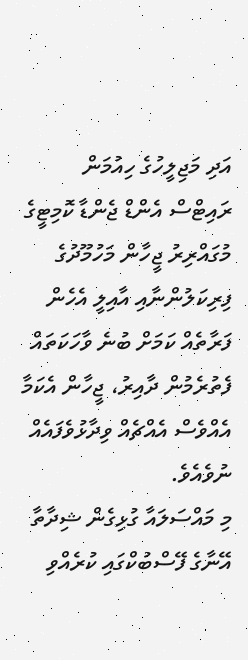އަދި މަޖިލީހުގެ ހިއުމަން ރައިޓްސް އެންޑް ޖެންޑާ ކޮމިޓީގެ މުގައްރިރު ޖީހާން މަހުމޫދުގެ ފިރިކަލުންނާއި އާއިލީ އެހެން ފަރާތެއް ކަމަށް ބުނެ ވާހަކަތައް ފެތުރެމުން ދާއިރު، ޖީހާން އެކަމާ އެއްވެސް އެއްޗެއް ވިދާޅުވެފައެއް ނުވެއެވެ.
މި މައްސަލައާ ގުޅިގެން ޝިދާތާ އޭނާގެ ފޭސްބުކްގައި ކުރެއްވި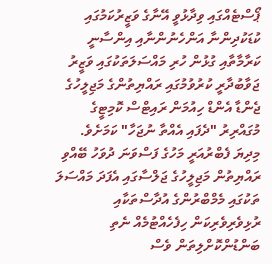ޕޯސްޓެއްގައި ވިދާޅުވީ އޭނާގެ ވަޒީރުކަމުގައި ކުޑަކުދިންނާ އަންހެނުންނާއި އިންސާނީ ކަރާމާތާއި ގުޅުން ހުރި މައްސަލަތަކުގައި ވަޒީރު ޖަވާބުދާރީ ކުރުވުމުގައި ރައްޔިތުންގެ މަޖިލީހުގެ ޖެންޑާ އެންޑް ހިއުމަން ރައިޓްސް ކޮމިޓީގެ މުގައްރިރު "ދެފައި އެއްތާ ނުޖަހާ" ކަމަށެވެ.
މިދިޔަ ފެބްރުއަރީ މަހުގެ ފަސްވަނަ ދުވަހު ބޭއްވި ރައްޔިތުން މަޖިލީހުގެ ޖަލްސާގައި އެފަދަ މައްސަލަ ތަކުގައި މެމްބްރުންގެ އުދާސްތަކާއި ރުޅިވެރިވެރިކަން ހިފެހެއްޓުމެއް ނެތި ބަންޑުންކޮށްލިތަން ވެސް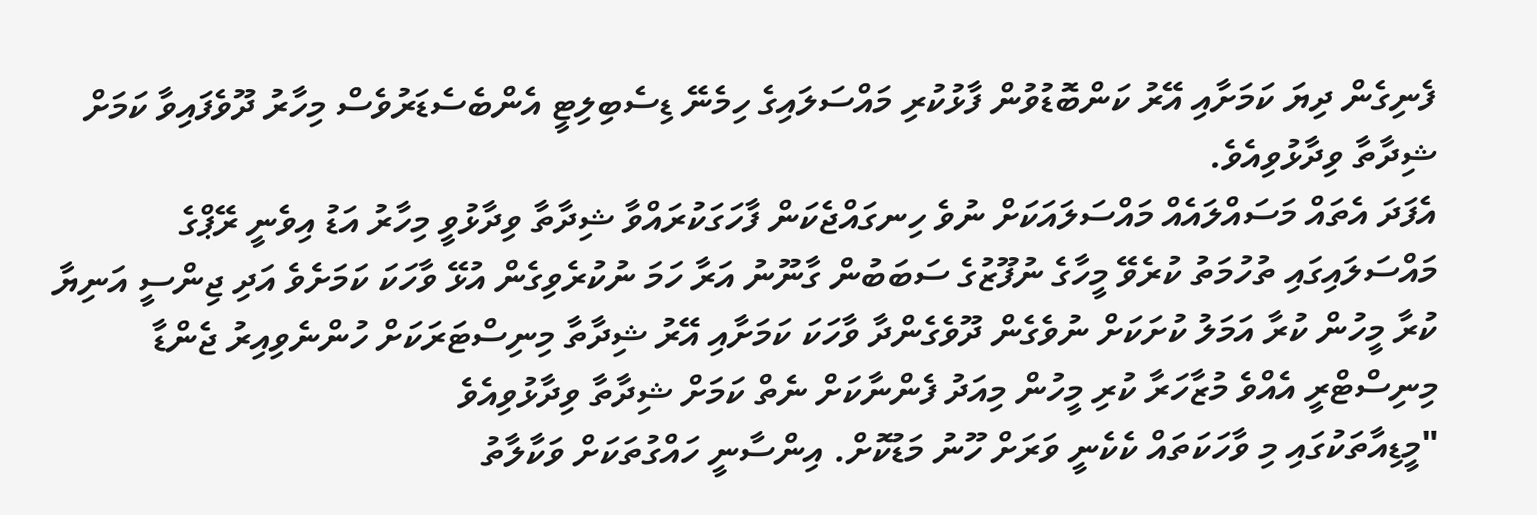ފެނިގެން ދިޔަ ކަމަށާއި އޭރު ކަންބޮޑުވުން ފާޅުކުރި މައްސަލައިގެ ހިމެނޭ ޑިސެބިލިޓީ އެންބެސެޑަރުވެސް މިހާރު ދޫވެފައިވާ ކަމަށް ޝިދާތާ ވިދާޅުވިއެވެ.
އެފަދަ އެތައް މަސައްލައެއް މައްސަލައަކަށް ނުވެ ހިނގައްޖެކަން ފާހަގަކުރައްވާ ޝިދާތާ ވިދާޅުވީ މިހާރު އަޑު އިވެނީ ރޭޕްގެ މައްސަލައިގައި ތުހުމަތު ކުރެވޭ މީހާގެ ނުފޫޒުގެ ސަބަބުން ގާނޫނު އަރާ ހަމަ ނުކުރެވިގެން އުޅޭ ވާހަކަ ކަމަށެވެ އަދި ޖިންސީ އަނިޔާ ކުރާ މީހުން ކުރާ އަމަލު ކުށަކަށް ނުވެގެން ދޫވެގެންދާ ވާހަކަ ކަމަށާއި އޭރު ޝިދާތާ މިނިސްޓަރަކަށް ހުންނެވިއިރު ޖެންޑާ މިނިސްޓްރީ އެއްވެ މުޒާހަރާ ކުރި މީހުން މިއަދު ފެންނާކަށް ނެތް ކަމަށް ޝިދާތާ ވިދާޅުވިއެވެ
"މީޑިއާތަކުގައި މި ވާހަކަތައް ކެކެނީ ވަރަށް ހޫނު މަޑުކޮށް. އިންސާނީ ހައްގުތަކަށް ވަކާލާތު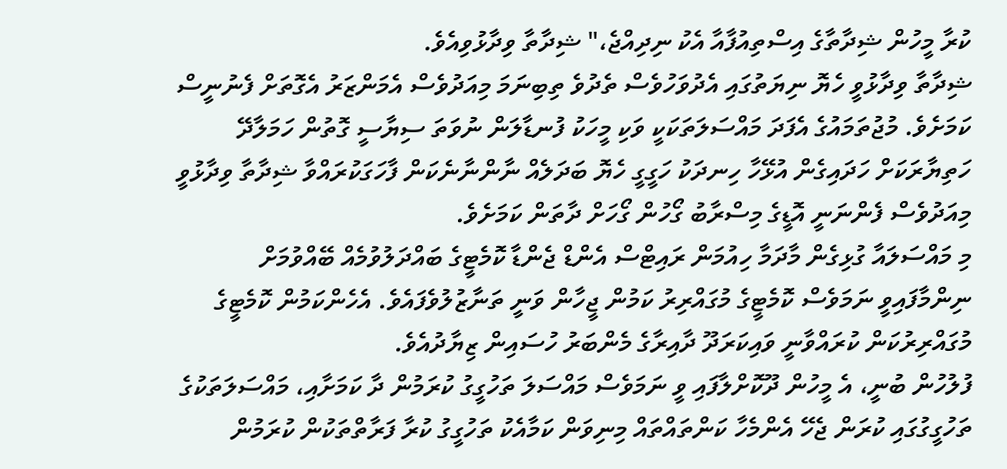ކުރާ މީހުން ޝިދާތާގެ އިސްތިއުފާއާ އެކު ނިދިއްޖެ،" ޝިދާތާ ވިދާޅުވިއެވެ.
ޝިދާތާ ވިދާޅުވީ ހެޔޮ ނިޔަތުގައި އެދުވަހުވެސް ތެދުވެ ތިބިނަމަ މިއަދުވެސް އެމަންޒަރު އެގޮތަށް ފެނުނީސް ކަމަށެވެ. މުޖުތަމައުގެ އެފަދަ މައްސަލަތަކަކީ ވަކި މީހަކު ފުނޑާލަން ނުވަތަ ސިޔާސީ ގޮތުން ހަމަލާދޭ ހަތިޔާރަކަށް ހަދައިގެން އުޅޭހާ ހިނދަކު ހަގީގީ ހެޔޮ ބަދަލެއް ނާންނާނެކަން ފާހަގަކުރައްވާ ޝިދާތާ ވިދާޅުވީ މިއަދުވެސް ފެންނަނީ އޮޑީގެ މިސްރާބު ގޯހުން ގޯހަށް ދާތަން ކަމަށެވެ.
މި މައްސަލައާ ގުޅިގެން މާދަމާ ހިއުމަން ރައިޓްސް އެންޑް ޖެންޑާ ކޮމެޓީގެ ބައްދަލުވުމެއް ބޭއްވުމަށް ނިންމާފައިވީ ނަމަވެސް ކޮމެޓީގެ މުގައްރިރު ކަމުން ޖީހާން ވަނީ ތަނާޒުލުވެފައެވެ. އެހެންކަމުން ކޮމެޓީގެ މުގައްރިރުކަން ކުރައްވާނީ ވައިކަރަދޫ ދާއިރާގެ މެންބަރު ހުސައިން ޒިޔާދުއެވެ.
ފުލުހުން ބުނީ، އެ މީހުން ދޫކޮށްލާފައި ވީ ނަމަވެސް މައްސަލަ ތަހުގީގު ކުރަމުން ދާ ކަމަށާއި، މައްސަލަތަކުގެ ތަހުގީގުގައި ކުރަން ޖެހޭ އެންމެހާ ކަންތައްތައް މިނިވަން ކަމާއެކު ތަހުގީގު ކުރާ ފަރާތްތަކުން ކުރަމުން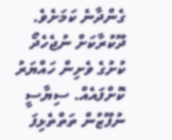ގެންދާނެ ކަމަށެވެ.
ދޫކުރާކަށް ނުޖެހެދޯ ކުށުގެ ވެށިން ހައްޔަރު ކޮށްފައެއް. ސިޔާސީ ނުފޫޒުން ތަތްތެޅިފަ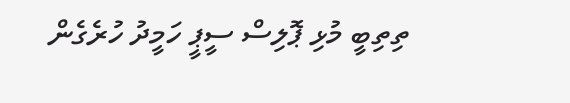ތިތިބީ މުޅި ޕޮލިސް ސީޕީ ހަމީދު ހުރެގެން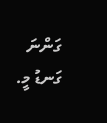ގަންނަ ގަނޑު މީ.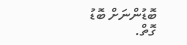ބޮޑުންނަށް ބޮޑު ގޮތް.